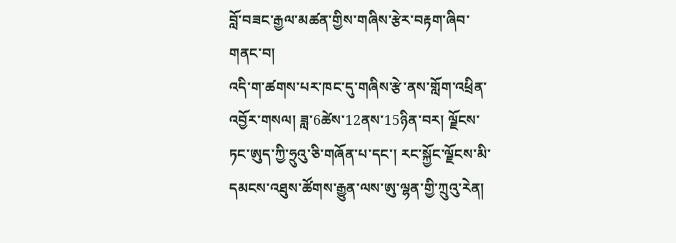བློ་བཟང་རྒྱལ་མཚན་གྱིས་གཞིས་རྩེར་བརྟག་ཞིབ་གནང་བ།
འདི་ག་ཚགས་པར་ཁང་དུ་གཞིས་རྩེ་ནས་གློག་འཕྲིན་འབྱོར་གསལ། ཟླ་6ཚེས་12ནས་15ཉིན་བར། ལྗོངས་ཏང་ཨུད་ཀྱི་ཧྲུའུ་ཅི་གཞོན་པ་དང་། རང་སྐྱོང་ལྗོངས་མི་དམངས་འཐུས་ཚོགས་རྒྱུན་ལས་ཨུ་ལྷན་གྱི་ཀྲུའུ་རེན།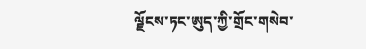ལྗོངས་ཏང་ཨུད་ཀྱི་གྲོང་གསེབ་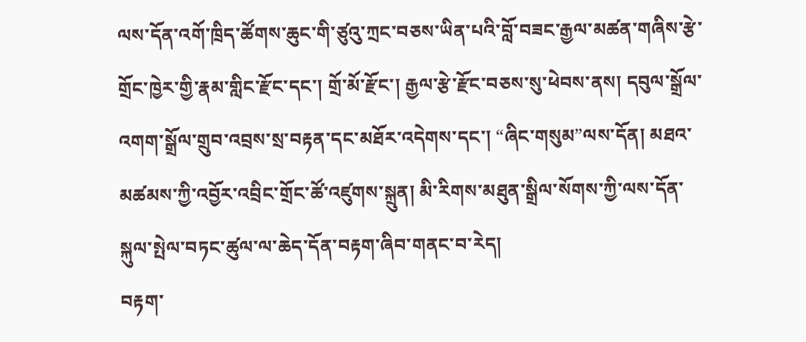ལས་དོན་འགོ་ཁྲིད་ཚོགས་ཆུང་གི་ཙུའུ་ཀྲང་བཅས་ཡིན་པའི་བློ་བཟང་རྒྱལ་མཚན་གཞིས་རྩེ་གྲོང་ཁྱེར་གྱི་རྣམ་གླིང་རྫོང་དང་། གྲོ་མོ་རྫོང་། རྒྱལ་རྩེ་རྫོང་བཅས་སུ་ཕེབས་ནས། དབུལ་སྒྲོལ་འགག་སྒྲོལ་གྲུབ་འབྲས་སྲ་བརྟན་དང་མཐོར་འདེགས་དང་། “ཞིང་གསུམ”ལས་དོན། མཐའ་མཚམས་ཀྱི་འབྱོར་འབྲིང་གྲོང་ཚོ་འཛུགས་སྐྲུན། མི་རིགས་མཐུན་སྒྲིལ་སོགས་ཀྱི་ལས་དོན་སྐུལ་སྤེལ་བཏང་ཚུལ་ལ་ཆེད་དོན་བརྟག་ཞིབ་གནང་བ་རེད།
བརྟག་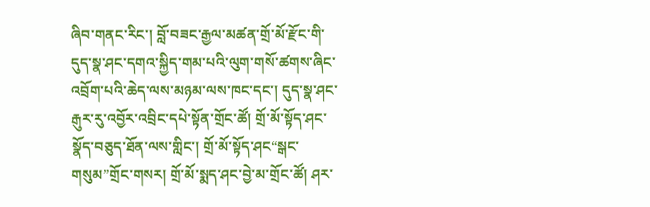ཞིབ་གནང་རིང་། བློ་བཟང་རྒྱལ་མཚན་གྲོ་མོ་རྫོང་གི་དུད་སྣ་ཤང་དགའ་སྐྱིད་གམ་པའི་ལུག་གསོ་ཚགས་ཞིང་འབྲོག་པའི་ཆེད་ལས་མཉམ་ལས་ཁང་དང་། དུད་སྣ་ཤང་རྒུར་རུ་འབྱོར་འབྲིང་དཔེ་སྟོན་གྲོང་ཚོ། གྲོ་མོ་སྟོད་ཤང་སྣོད་བཅུད་ཐོན་ལས་གླིང་། གྲོ་མོ་སྟོད་ཤང“སྒང་གསུམ”གྲོང་གསར། གྲོ་མོ་སྨད་ཤང་བྱེ་མ་གྲོང་ཚོ། ཤར་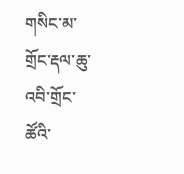གསིང་མ་གྲོང་རྡལ་ཆུ་འབི་གྲོང་ཚོའི་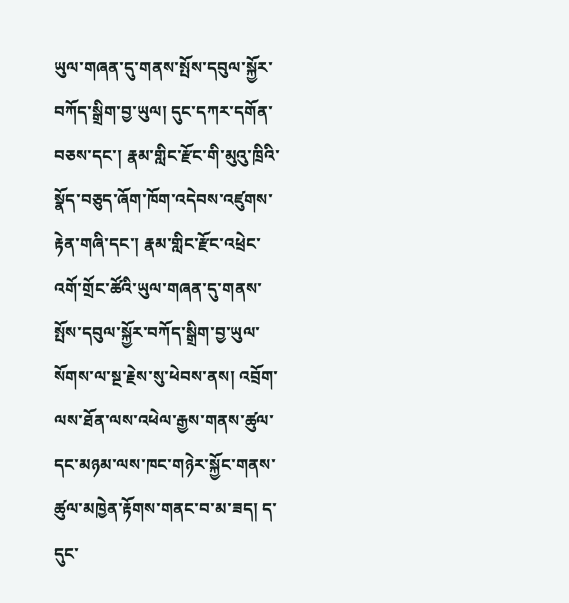ཡུལ་གཞན་དུ་གནས་སྤོས་དབུལ་སྐྱོར་བཀོད་སྒྲིག་བྱ་ཡུལ། དུང་དཀར་དགོན་བཅས་དང་། རྣམ་གླིང་རྫོང་གི་མུའུ་ཁྲིའི་སྣོད་བཅུད་ཞོག་ཁོག་འདེབས་འཛུགས་རྟེན་གཞི་དང་། རྣམ་གླིང་རྫོང་འཕྲེང་འགོ་གྲོང་ཚོའི་ཡུལ་གཞན་དུ་གནས་སྤོས་དབུལ་སྐྱོར་བཀོད་སྒྲིག་བྱ་ཡུལ་སོགས་ལ་སྔ་རྗེས་སུ་ཕེབས་ནས། འབྲོག་ལས་ཐོན་ལས་འཕེལ་རྒྱས་གནས་ཚུལ་དང་མཉམ་ལས་ཁང་གཉེར་སྐྱོང་གནས་ཚུལ་མཁྱེན་རྟོགས་གནང་བ་མ་ཟད། ད་དུང་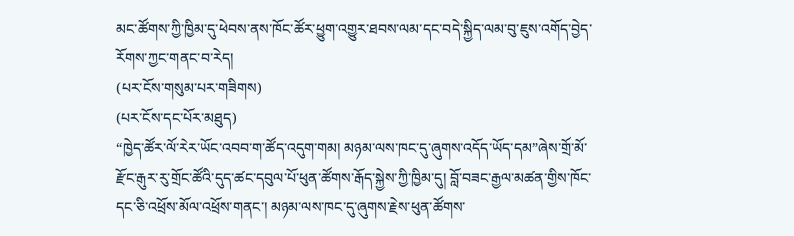མང་ཚོགས་ཀྱི་ཁྱིམ་དུ་ཕེབས་ནས་ཁོང་ཚོར་ཕྱུག་འགྱུར་ཐབས་ལམ་དང་བདེ་སྐྱིད་ལམ་བུ་ཇུས་འགོད་བྱེད་རོགས་ཀྱང་གནང་བ་རེད།
(པར་ངོས་གསུམ་པར་གཟིགས)
(པར་ངོས་དང་པོར་མཐུད)
“ཁྱེད་ཚོར་ལོ་རེར་ཡོང་འབབ་ག་ཚོད་འདུག་གམ། མཉམ་ལས་ཁང་དུ་ཞུགས་འདོད་ཡོད་དམ”ཞེས་གྲོ་མོ་རྫོང་རྒུར་རུ་གྲོང་ཚོའི་དུད་ཚང་དབུལ་པོ་ཕུན་ཚོགས་རྒོད་སྐྱེས་ཀྱི་ཁྱིམ་དུ། བློ་བཟང་རྒྱལ་མཚན་གྱིས་ཁོང་དང་ཅི་འཕྲོས་མོལ་འཕྲོས་གནང་། མཉམ་ལས་ཁང་དུ་ཞུགས་རྗེས་ཕུན་ཚོགས་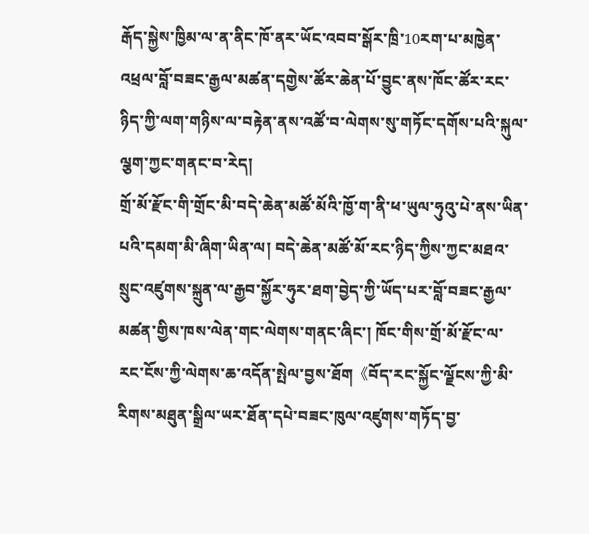རྒོད་སྐྱེས་ཁྱིམ་ལ་ན་ནིང་ཁོ་ནར་ཡོང་འབབ་སྒོར་ཁྲི་10རག་པ་མཁྱེན་འཕྲལ་བློ་བཟང་རྒྱལ་མཚན་དགྱེས་ཚོར་ཆེན་པོ་བྱུང་ནས་ཁོང་ཚོར་རང་ཉིད་ཀྱི་ལག་གཉིས་ལ་བརྟེན་ནས་འཚོ་བ་ལེགས་སུ་གཏོང་དགོས་པའི་སྐུལ་ལྕག་ཀྱང་གནང་བ་རེད།
གྲོ་མོ་རྫོང་གི་གྲོང་མི་བདེ་ཆེན་མཚོ་མོའི་ཁྱོ་ག་ནི་ཕ་ཡུལ་ཧུའུ་པེ་ནས་ཡིན་པའི་དམག་མི་ཞིག་ཡིན་ལ། བདེ་ཆེན་མཚོ་མོ་རང་ཉིད་ཀྱིས་ཀྱང་མཐའ་སྲུང་འཛུགས་སྐྲུན་ལ་རྒྱབ་སྐྱོར་ཧུར་ཐག་བྱེད་ཀྱི་ཡོད་པར་བློ་བཟང་རྒྱལ་མཚན་གྱིས་ཁས་ལེན་གང་ལེགས་གནང་ཞིང་། ཁོང་གིས་གྲོ་མོ་རྫོང་ལ་རང་ངོས་ཀྱི་ལེགས་ཆ་འདོན་སྤེལ་བྱས་ཐོག《བོད་རང་སྐྱོང་ལྗོངས་ཀྱི་མི་རིགས་མཐུན་སྒྲིལ་ཡར་ཐོན་དཔེ་བཟང་ཁུལ་འཛུགས་གཏོད་བྱ་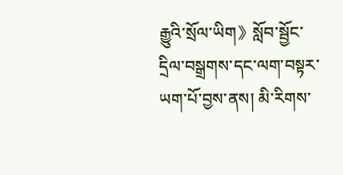རྒྱུའི་སྲོལ་ཡིག》སློབ་སྦྱོང་དྲིལ་བསྒྲགས་དང་ལག་བསྟར་ཡག་པོ་བྱས་ནས། མི་རིགས་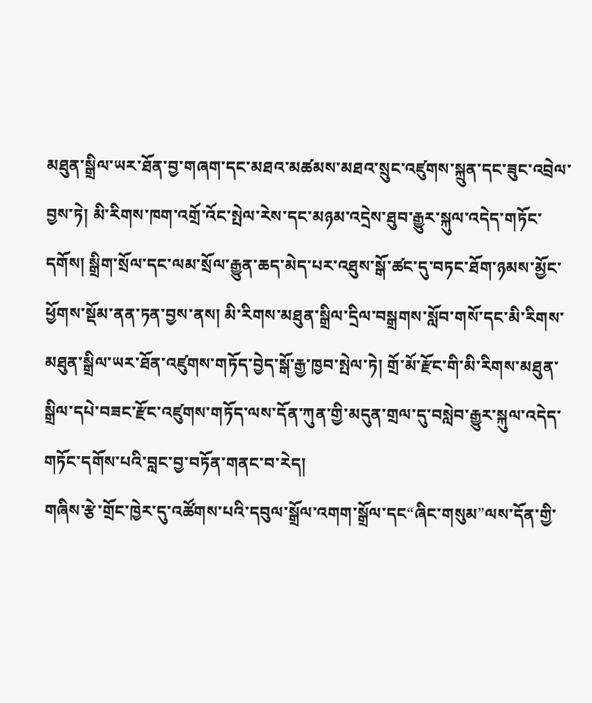མཐུན་སྒྲིལ་ཡར་ཐོན་བྱ་གཞག་དང་མཐའ་མཚམས་མཐའ་སྲུང་འཛུགས་སྐྲུན་དང་ཟུང་འབྲེལ་བྱས་ཏེ། མི་རིགས་ཁག་འགྲོ་འོང་སྤེལ་རེས་དང་མཉམ་འདྲེས་ཐུབ་རྒྱུར་སྐུལ་འདེད་གཏོང་དགོས། སྒྲིག་སྲོལ་དང་ལམ་སྲོལ་རྒྱུན་ཆད་མེད་པར་འཐུས་སྒོ་ཚང་དུ་བཏང་ཐོག་ཉམས་མྱོང་ཕྱོགས་སྡོམ་ནན་ཏན་བྱས་ནས། མི་རིགས་མཐུན་སྒྲིལ་དྲིལ་བསྒྲགས་སློབ་གསོ་དང་མི་རིགས་མཐུན་སྒྲིལ་ཡར་ཐོན་འཛུགས་གཏོད་བྱེད་སྒོ་རྒྱ་ཁྱབ་སྤེལ་ཏེ། གྲོ་མོ་རྫོང་གི་མི་རིགས་མཐུན་སྒྲིལ་དཔེ་བཟང་རྫོང་འཛུགས་གཏོད་ལས་དོན་ཀུན་གྱི་མདུན་གྲལ་དུ་བསླེབ་རྒྱུར་སྐུལ་འདེད་གཏོང་དགོས་པའི་བླང་བྱ་བཏོན་གནང་བ་རེད།
གཞིས་རྩེ་གྲོང་ཁྱེར་དུ་འཚོགས་པའི་དབུལ་སྒྲོལ་འགག་སྒྲོལ་དང“ཞིང་གསུམ”ལས་དོན་གྱི་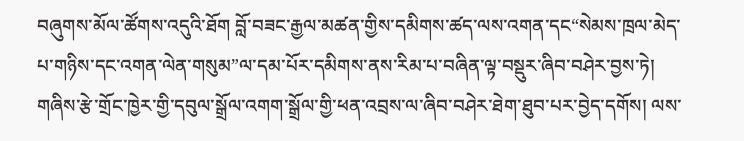བཞུགས་མོལ་ཚོགས་འདུའི་ཐོག བློ་བཟང་རྒྱལ་མཚན་གྱིས་དམིགས་ཚད་ལས་འགན་དང“སེམས་ཁྲལ་མེད་པ་གཉིས་དང་འགན་ལེན་གསུམ”ལ་དམ་པོར་དམིགས་ནས་རིམ་པ་བཞིན་ལྟ་བསྡུར་ཞིབ་བཤེར་བྱས་ཏེ། གཞིས་རྩེ་གྲོང་ཁྱེར་གྱི་དབུལ་སྒྲོལ་འགག་སྒྲོལ་གྱི་ཕན་འབྲས་ལ་ཞིབ་བཤེར་ཐེག་ཐུབ་པར་བྱེད་དགོས། ལས་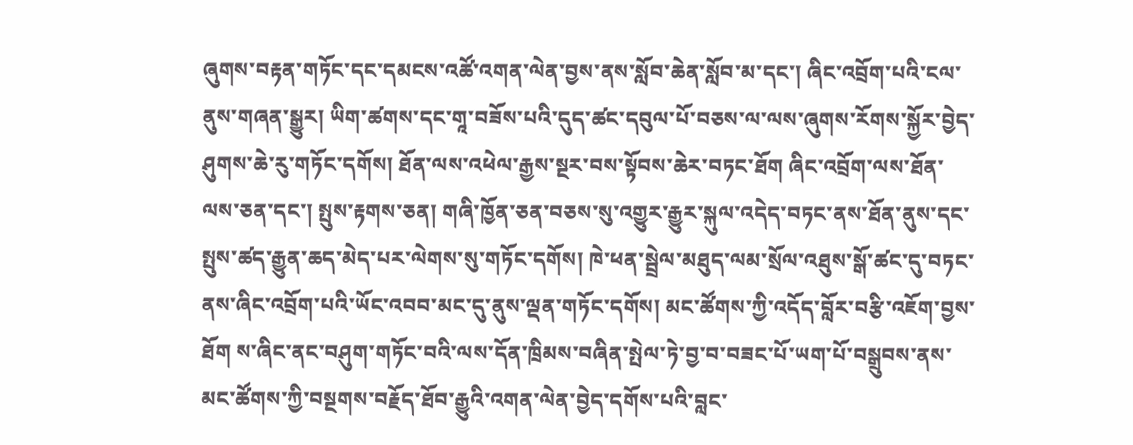ཞུགས་བརྟན་གཏོང་དང་དམངས་འཚོ་འགན་ལེན་བྱས་ནས་སློབ་ཆེན་སློབ་མ་དང་། ཞིང་འབྲོག་པའི་ངལ་ནུས་གཞན་སྒྱུར། ཡིག་ཚགས་དང་གཱ་བཟོས་པའི་དུད་ཚང་དབུལ་པོ་བཅས་ལ་ལས་ཞུགས་རོགས་སྐྱོར་བྱེད་ཤུགས་ཆེ་རུ་གཏོང་དགོས། ཐོན་ལས་འཕེལ་རྒྱས་སྔར་བས་སྟོབས་ཆེར་བཏང་ཐོག ཞིང་འབྲོག་ལས་ཐོན་ལས་ཅན་དང་། སྤུས་རྟགས་ཅན། གཞི་ཁྱོན་ཅན་བཅས་སུ་འགྱུར་རྒྱུར་སྐུལ་འདེད་བཏང་ནས་ཐོན་ནུས་དང་སྤུས་ཚད་རྒྱུན་ཆད་མེད་པར་ལེགས་སུ་གཏོང་དགོས། ཁེ་ཕན་སྦྲེལ་མཐུད་ལམ་སྲོལ་འཐུས་སྒོ་ཚང་དུ་བཏང་ནས་ཞིང་འབྲོག་པའི་ཡོང་འབབ་མང་དུ་ནུས་ལྡན་གཏོང་དགོས། མང་ཚོགས་ཀྱི་འདོད་བློར་བརྩི་འཇོག་བྱས་ཐོག ས་ཞིང་ནང་བཤུག་གཏོང་བའི་ལས་དོན་ཁྲིམས་བཞིན་སྤེལ་ཏེ་བྱ་བ་བཟང་པོ་ཡག་པོ་བསྒྲུབས་ནས་མང་ཚོགས་ཀྱི་བསྔགས་བརྗོད་ཐོབ་རྒྱུའི་འགན་ལེན་བྱེད་དགོས་པའི་བླང་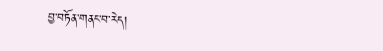བྱ་བཏོན་གནང་བ་རེད།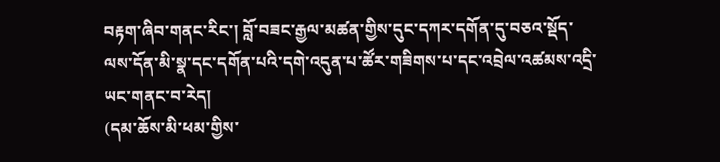བརྟག་ཞིབ་གནང་རིང་། བློ་བཟང་རྒྱལ་མཚན་གྱིས་དུང་དཀར་དགོན་དུ་བཅའ་སྡོད་ལས་དོན་མི་སྣ་དང་དགོན་པའི་དགེ་འདུན་པ་ཚོར་གཟིགས་པ་དང་འབྲེལ་འཚམས་འདྲི་ཡང་གནང་བ་རེད།
(དམ་ཆོས་མི་ཕམ་གྱིས་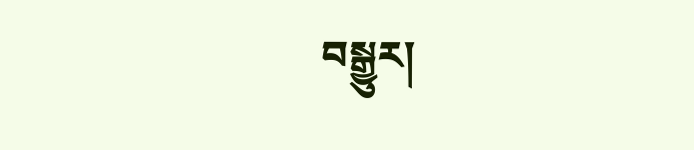བསྒྱུར།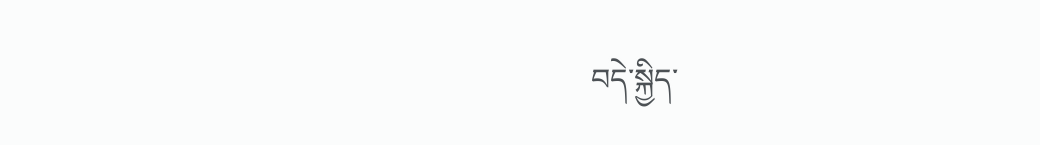བདེ་སྐྱིད་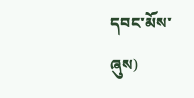དབང་མོས་ཞུས)